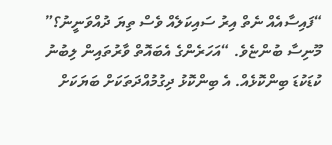“ފައިސާއެއް ނެތް އިރު ސައިކަލެއް ވެސް ތިޔަ ދުއްވަނީނު؟” މޫނިސާ ބުންޏެވެ. “އަހަރެންގެ އެބައޮތް ވާރުތައިން ލިބުނު ކުޑަކުޑަ ބިންކޮޅެއް. އެ ބިންކޮޅު ދިގުމުއްދަތަކަށް ބަޔަކަށް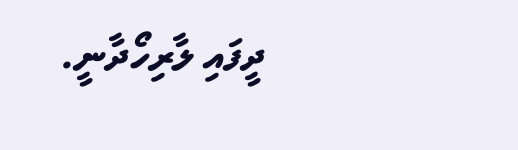ދީފައި ލާރިހޯދާނީ.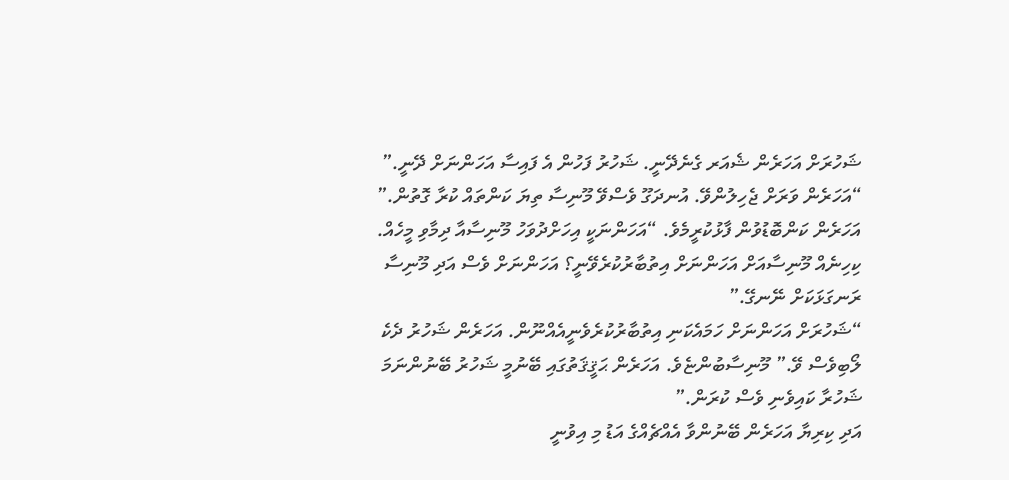ޝަހުރަށް އަހަރެން ޝެއަރ ގެނެދޭނީ. ޝަހުރު ފަހުން އެ ފައިސާ އަހަންނަށް ދޭނީ.”
“އަހަރެން ވަރަށް ޖެހިލުންވޭ. އުނދަގޫ ވެސްވޭ މޫނިސާ ތިޔަ ކަންތައް ކުރާ ގޮތުން.” އަހަރެން ކަންބޮޑުވުން ފާޅުކުރީމެވެ. “އަހަންނަކީ އިހަށްދުވަހު މޫނިސާއާ ދިމާވި މީހެއް. ކިހިނެއް މޫނިސާއަށް އަހަންނަށް އިތުބާރުކުރެވޭނީ؟ އަހަންނަށް ވެސް އަދި މޫނިސާ ރަނގަޅަކަށް ނޭނގޭ.”
“ޝަހުރަށް އަހަންނަށް ހަމައެކަނި އިތުބާރުކުރެވެނީއެއްނޫން. އަހަރެން ޝަހުރު ދެކެ ލޯބިވެސް ވޭ.” މޫނިސާބުންޏެވެ. އަހަރެން ޙަޤީޤަތުގައި ބޭނުމީ ޝަހުރު ބޭނުންނަމަ ޝަހުރާ ކައިވެނި ވެސް ކުރަން.”
އަދި ކިރިޔާ އަހަރެން ބޭނުންވާ އެއްޗެއްގެ އަޑު މި އިވުނީ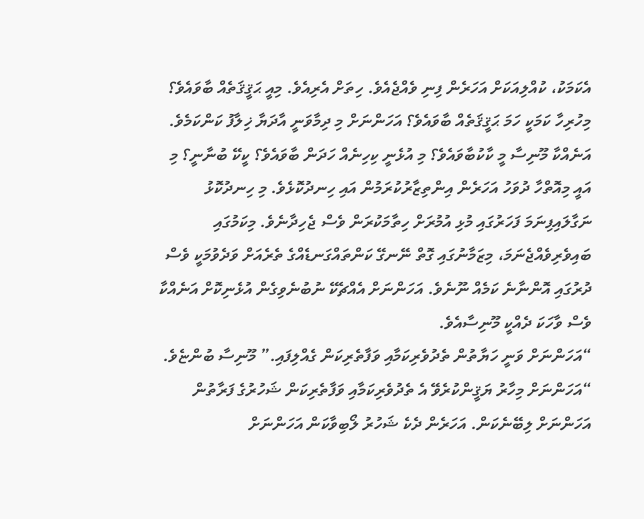އެކަމަކު، ކުއްލިއަކަށް އަހަރެން ފިނި ވެއްޖެއެވެ. ހިތަށް އެރިއެވެ. މިއީ ޙަޤީޤަތެއް ބާވައެވެ؟ މިހުރިހާ ކަމަކީ ހަމަ ޙަޤީޤަތެއް ބާވައެވެ؟ އަހަންނަށް މި ދިމާވަނީ އާދަޔާ ޚިލާފު ކަންކަމެވެ. އަނެއްކާ މޫނިސާ މީ ކާކުބާވައެވެ؟ މި އުޅެނީ ކިހިނެއް ހަދަން ބާވައެވެ؟ ކީކޭ ބުނާނީ؟ މި އައީ މިއޮތްހާ ދުވަހު އަހަރެން އިންތިޒާރުކުރަމުން އައި ހިނދުކޮޅެވެ. މި ހިނދުކޮޅު ނަގާލައިފިނަމަ ފަހަރުގައި މުޅި އުމުރަށް ހިތާމަކުރަން ވެސް ޖެހިދާނެވެ. މިކަމުގައި ބައިވެރިވެއްޖެނަމަ، މިޒަމާނުގައި ގޮތް ނޭނގޭ ކަންތައްގަނޑެއްގެ ތެރެއަށް ވަދެވުމަކީ ވެސް ދުރުގައި އޮންނާނެ ކަމެއް ނޫނެވެ. އަހަންނަށް އެއްޗެކޭ ނުބުނެވިގެން އުޅެނިކޮށް އަނެއްކާ ވެސް ވާހަކަ ދެއްކީ މޫނިސާއެވެ.
“އަހަންނަށް ވަނީ ހަޔާތުން ތެދުވެރިކަމާއި ވަފާތެރިކަން ގެއްލިފައި.” މޫނިސާ ބުންޏެވެ. “އަހަންނަށް މިހާރު ޔަޤީންކުރެވޭ އެ ތެދުވެރިކަމާއި ވަފާތެރިކަން ޝަހުރުގެ ފަރާތުން އަހަންނަށް ލިބޭނެކަން. އަހަރެން ދެކެ ޝަހުރު ލޯބިވާކަން އަހަންނަށް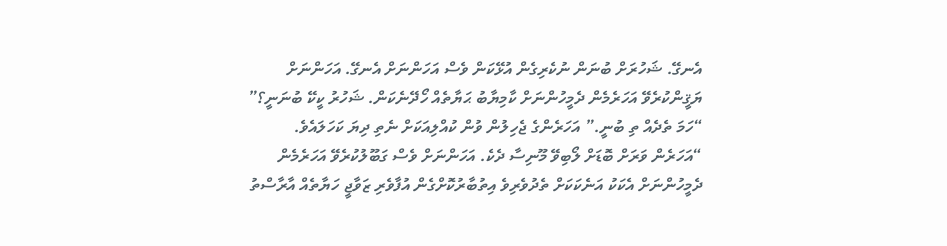އެނގޭ. ޝަހުރަށް ބުނަން ނުކެރިގެން އުޅޭކަން ވެސް އަހަންނަށް އެނގޭ. އަހަންނަށް ޔަޤީންކުރެވޭ އަހަރެމެން ދެމީހުންނަށް ކާމިޔާބު ޙަޔާތެއް ހޯދޭނެކަން. ޝަހުރު ކީކޭ ބުނަނީ؟”
“ހަމަ ތެދެއް ތި ބުނީ.” އަހަރެންގެ ޖެހިލުން ވުން ކުއްލިއަކަށް ނެތި ދިޔަ ކަހަލައެވެ. “އަހަރެން ވަރަށް ބޮޑަށް ލޯބިވޭ މޫނިސާ ދެކެ. އަހަންނަށް ވެސް ގަބޫލުކުރެވޭ އަހަރެމެން ދެމީހުންނަށް އެކަކު އަނެކަކަށް ތެދުވެރިވެ އިތުބާރުކޮށްގެން އުފާވެރި ޒަވާޖީ ހަޔާތެއް އާރާސްތު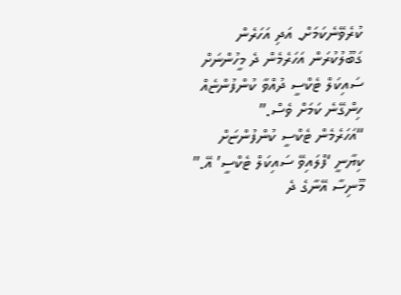ކުރެވޭނެކަމަށް. އަދި އަހަރެން ގަބޫލުކުރަން އަހަރެމެން ދެ މީހުންނަށް ސައިކަލް ޓެކްސީ ދުއްވާ ކުންފުންޏެއް ހިންގޭނެ ކަމަށް ވެސް.”
“އަހަރެމެން ޓެކްސީ ކުންފުންޏަށް ކިޔާނީ ‘ފްލައިވޭ ސައިކަލް ޓެކްސީ’ އޭ.” މޫނިސާ އޭނާގެ ދެ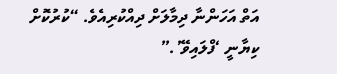އަތް އަހަންނާ ދިމާލަށް ދިއްކުރިއެވެ. “ކުރުކޮށް ކިޔާނީ ‘ފްލައިވޭ’.”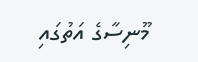މޫނިސާގެ އަތުގައި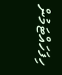ހިފަހައްޓަމުން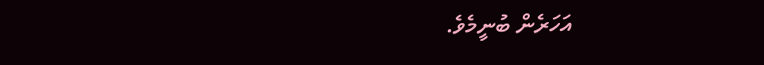އަހަރެން ބުނީމެވެ.